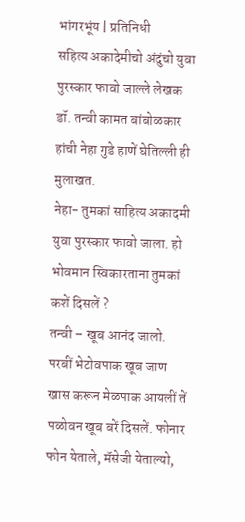भांगरभूंय | प्रतिनिधी
सहित्य अकादेमीचो अंदुंचो युवा पुरस्कार फावो जाल्ले लेखक डॉ. तन्वी कामत बांबोळकार हांची नेहा गुडे हाणें घेतिल्ली ही मुलाखत.
नेहा- तुमकां साहित्य अकादमी युवा पुरस्कार फावो जाला. हो भोवमान स्विकारताना तुमकां कशें दिसलें ?
तन्वी – खूब आनंद जालो. परबीं भेटोवपाक खूब जाण खास करून मेळपाक आयलीं तें पळोवन खूब बरें दिसलें. फोनार फोन येताले, मॅसेजी येताल्यो,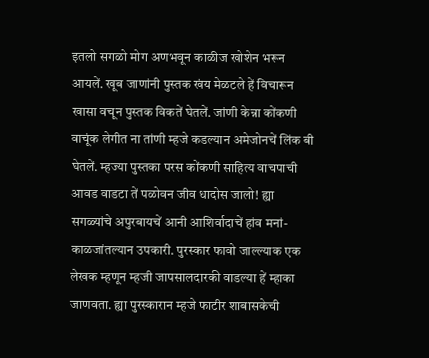इतलो सगळो मोग अणभवून काळीज खोशेन भरून आयलें. खूब जाणांनी पुस्तक खंय मेळटले हें विचारून खासा वचून पुस्तक विकतें घेतलें. जांणी केन्ना कोंकणी वाचूंक लेगीत ना तांणी म्हजे कडल्यान अमेजोनचें लिंक बी घेतलें. म्हज्या पुस्तका परस कोंकणी साहित्य वाचपाची आवड वाडटा तें पळोवन जीव धादोस जालो! ह्या सगळ्यांचे अपुरबायचें आनी आशिर्वादाचें हांव मनां-काळजांतल्यान उपकारी. पुरस्कार फावो जाल्ल्याक एक लेखक म्हणून म्हजी जापसालदारकी वाडल्या हें म्हाका जाणवता. ह्या पुरस्कारान म्हजे फाटीर शाबासकेची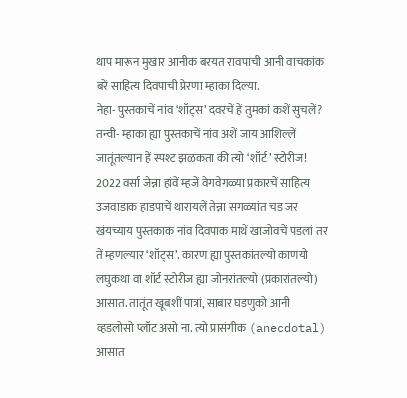थाप मारून मुखार आनीक बरयत रावपाची आनी वाचकांक बरें साहित्य दिवपाची प्रेरणा म्हाका दिल्या.
नेहा- पुस्तकाचें नांव ‘शॉट्स’ दवरचें हें तुमकां कशें सुचलें?
तन्वी- म्हाका ह्या पुस्तकाचें नांव अशें जाय आशिल्लें जातूंतल्यान हें स्पश्ट झळकता की त्यो ‘शॉर्ट’ स्टोरीज! 2022 वर्सा जेन्ना हांवें म्हजें वेगवेगळ्या प्रकारचें साहित्य उजवाडाक हाडपाचें थारायलें तेन्ना सगळ्यांत चड जर खंयच्याय पुस्तकाक नांव दिवपाक माथें खाजोवचें पडलां तर तें म्हणल्यार ‘शॉट्स’. कारण ह्या पुस्तकांतल्यो काणयो लघुकथा वा शॉर्ट स्टोरीज ह्या जोनरांतल्यो (प्रकारांतल्यो) आसात. तातूंत खूबशीं पात्रां, साबार घडणुको आनी व्हडलोसो प्लॉट असो ना. त्यो प्रासंगीक (anecdotal) आसात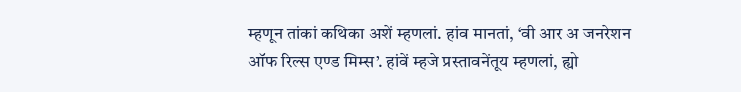म्हणून तांकां कथिका अशें म्हणलां. हांव मानतां, ‘वी आर अ जनरेशन ऑफ रिल्स एण्ड मिम्स’. हांवें म्हजे प्रस्तावनेंतूय म्हणलां, ह्यो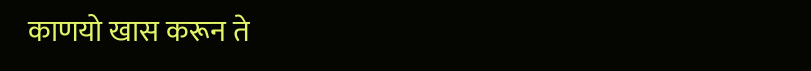काणयो खास करून ते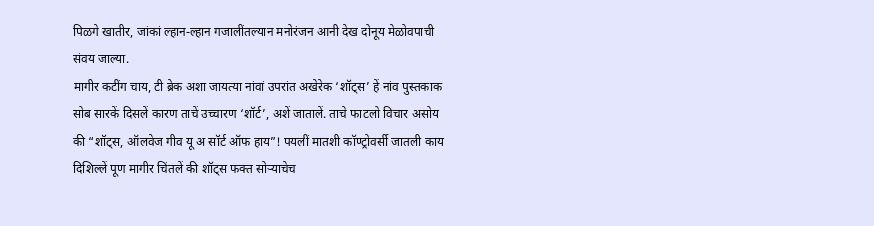पिळगे खातीर, जांकां ल्हान-ल्हान गजालींतल्यान मनोरंजन आनी देख दोनूय मेळोवपाची संवय जाल्या.
मागीर कटींग चाय, टी ब्रेक अशा जायत्या नांवां उपरांत अखेरेक ‘शॉट्स’ हें नांव पुस्तकाक सोब सारकें दिसलें कारण ताचें उच्चारण ‘शॉर्ट’, अशें जातालें. ताचे फाटलो विचार असोय की “शॉट्स, ऑलवेज गीव यू अ सॉर्ट ऑफ हाय”! पयलीं मातशी कॉण्ट्रोवर्सी जातली काय दिशिल्लें पूण मागीर चिंतलें की शॉट्स फक्त सोऱ्याचेच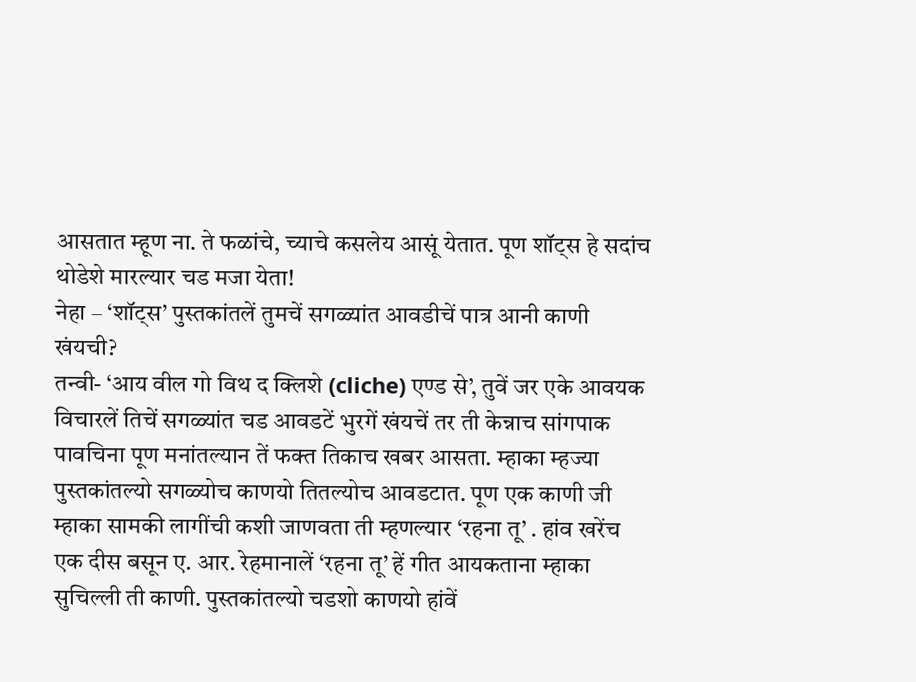आसतात म्हूण ना. ते फळांचे, च्याचे कसलेय आसूं येतात. पूण शॉट्स हे सदांच थोडेशे मारल्यार चड मजा येता!
नेहा – ‘शॉट्स’ पुस्तकांतलें तुमचें सगळ्यांत आवडीचें पात्र आनी काणी खंयची?
तन्वी- ‘आय वील गो विथ द क्लिशे (cliche) एण्ड से’, तुवें जर एके आवयक विचारलें तिचें सगळ्यांत चड आवडटें भुरगें खंयचें तर ती केन्नाच सांगपाक पावचिना पूण मनांतल्यान तें फक्त तिकाच खबर आसता. म्हाका म्हज्या पुस्तकांतल्यो सगळ्योच काणयो तितल्योच आवडटात. पूण एक काणी जी म्हाका सामकी लागींची कशी जाणवता ती म्हणल्यार ‘रहना तू’ . हांव खरेंच एक दीस बसून ए. आर. रेहमानालें ‘रहना तू’ हें गीत आयकताना म्हाका सुचिल्ली ती काणी. पुस्तकांतल्यो चडशो काणयो हांवें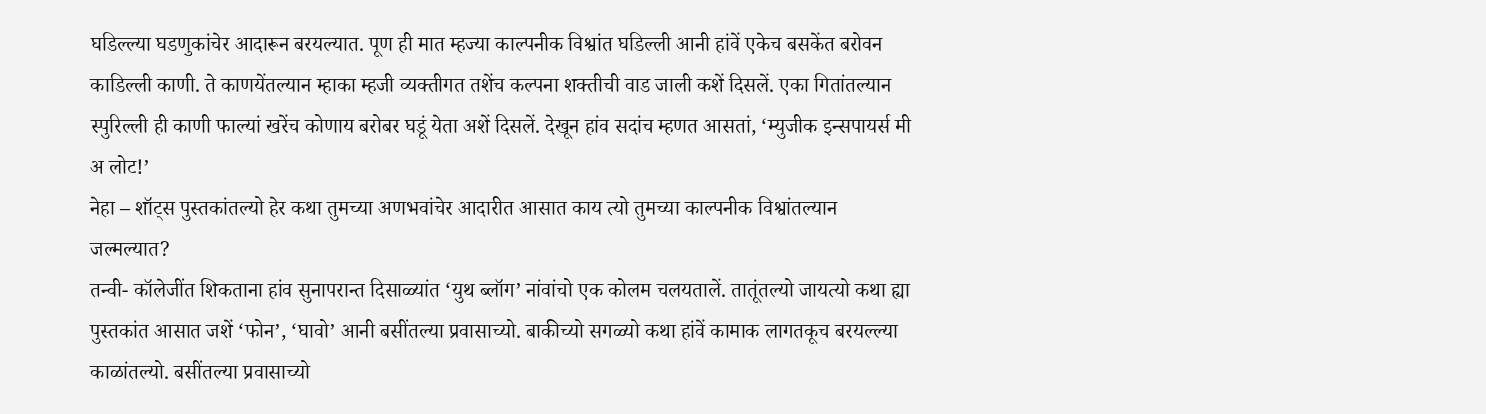घडिल्ल्या घडणुकांचेर आदारून बरयल्यात. पूण ही मात म्हज्या काल्पनीक विश्वांत घडिल्ली आनी हांवें एकेच बसकेंत बरोवन काडिल्ली काणी. ते काणयेंतल्यान म्हाका म्हजी व्यक्तीगत तशेंच कल्पना शक्तीची वाड जाली कशें दिसलें. एका गितांतल्यान स्पुरिल्ली ही काणी फाल्यां खरेंच कोणाय बरोबर घडूं येता अशें दिसलें. देखून हांव सदांच म्हणत आसतां, ‘म्युजीक इन्सपायर्स मी अ लोट!’
नेहा – शॉट्स पुस्तकांतल्यो हेर कथा तुमच्या अणभवांचेर आदारीत आसात काय त्यो तुमच्या काल्पनीक विश्वांतल्यान जल्मल्यात?
तन्वी- कॉलेजींत शिकताना हांव सुनापरान्त दिसाळ्यांत ‘युथ ब्लॉग’ नांवांचो एक कोलम चलयतालें. तातूंतल्यो जायत्यो कथा ह्या पुस्तकांत आसात जशें ‘फोन’, ‘घावो’ आनी बसींतल्या प्रवासाच्यो. बाकीच्यो सगळ्यो कथा हांवें कामाक लागतकूच बरयल्ल्या काळांतल्यो. बसींतल्या प्रवासाच्यो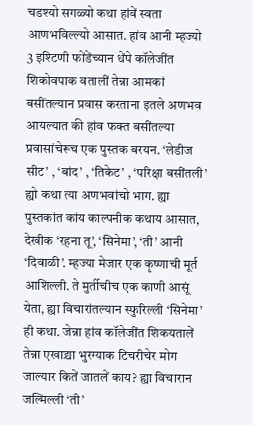चडश्यो सगळ्यो कथा हांवें स्वता आणभविल्ल्यो आसात. हांव आनी म्हज्यो 3 इश्टिणी फोंडेंच्यान धेंपे कॉलेजींत शिकोवपाक वतालीं तेन्ना आमकां बसींतल्यान प्रवास करताना इतले अणभव आयल्यात की हांव फक्त बसींतल्या प्रवासांचेरूच एक पुस्तक बरयन. ‘लेडीज सीट’ , ‘बांद’ , ‘तिकेट’ , ‘परिक्षा बसींतली’ ह्यो कथा त्या अणभवांचो भाग. ह्या पुस्तकांत कांय काल्पनीक कथाय आसात, देखीक ‘रहना तू’, ‘सिनेमा’, ‘ती’ आनी ‘दिवाळी’. म्हज्या मेजार एक कृष्णाची मूर्त आशिल्ली. ते मुर्तीचीच एक काणी आसूं येता, ह्या विचारांतल्यान स्फुरिल्ली ‘सिनेमा’ ही कथा. जेन्ना हांव कॉलेजींत शिकयतालें तेन्ना एखाद्र्या भुरग्याक टिचरीचेर मोग जाल्यार कितें जातलें काय? ह्या विचारान जल्मिल्ली ‘ती’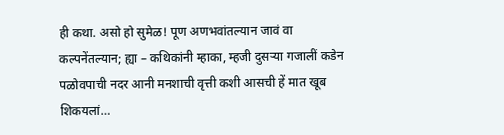ही कथा. असो हो सुमेळ! पूण अणभवांतल्यान जावं वा कल्पनेंतल्यान; ह्या – कथिकांनी म्हाका, म्हजी दुसऱ्या गजालीं कडेन पळोवपाची नदर आनी मनशाची वृत्ती कशी आसची हें मात खूब शिकयलां…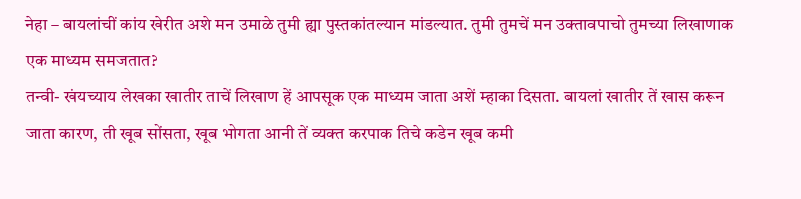नेहा – बायलांचीं कांय खेरीत अशे मन उमाळे तुमी ह्या पुस्तकांतल्यान मांडल्यात. तुमी तुमचें मन उक्तावपाचो तुमच्या लिखाणाक एक माध्यम समजतात?
तन्वी- खंयच्याय लेखका खातीर ताचें लिखाण हें आपसूक एक माध्यम जाता अशें म्हाका दिसता. बायलां खातीर तें खास करून जाता कारण, ती खूब सोंसता, खूब भोगता आनी तें व्यक्त करपाक तिचे कडेन खूब कमी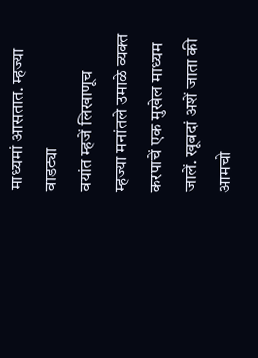माध्यमां आसतात. म्हज्या वाडट्या
वयांत म्हजें लिखाणूच म्हज्या मनांतले उमाळे व्यक्त करपाचें एक मुखेल माध्यम जालें. खूबदां अशें जाता की आमचो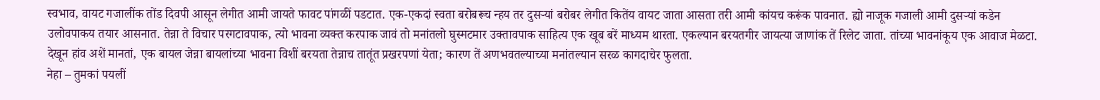स्वभाव, वायट गजालींक तोंड दिवपी आसून लेगीत आमी जायते फावट पांगळीं पडटात. एक-एकदां स्वता बरोबरूच न्हय तर दुसऱ्यां बरोबर लेगीत कितेंय वायट जाता आसता तरी आमी कांयच करूंक पावनात. ह्यो नाजूक गजाली आमी दुसऱ्यां कडेन उलोवपाकय तयार आसनात. तेन्ना ते विचार परगटावपाक, त्यो भावना व्यक्त करपाक जावं तो मनांतलो घुस्मटमार उक्तावपाक साहित्य एक खूब बरें माध्यम थारता. एकल्यान बरयतगीर जायत्या जाणांक तें रिलेट जाता. तांच्या भावनांकूय एक आवाज मेळटा. देखून हांव अशें मानतां, एक बायल जेन्ना बायलांच्या भावना विशीं बरयता तेन्नाच तातूंत प्रखरपणां येता; कारण तें अणभवतल्याच्या मनांतल्यान सरळ कागदाचेर फुलता.
नेहा – तुमकां पयलीं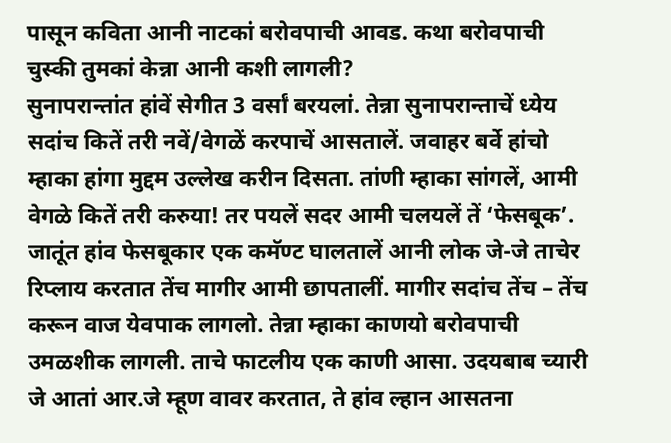पासून कविता आनी नाटकां बरोवपाची आवड. कथा बरोवपाची चुस्की तुमकां केन्ना आनी कशी लागली?
सुनापरान्तांत हांवें सेगीत 3 वर्सां बरयलां. तेन्ना सुनापरान्ताचें ध्येय सदांच कितें तरी नवें/वेगळें करपाचें आसतालें. जवाहर बर्वे हांचो म्हाका हांगा मुद्दम उल्लेख करीन दिसता. तांणी म्हाका सांगलें, आमी वेगळे कितें तरी करुया! तर पयलें सदर आमी चलयलें तें ‘फेसबूक’. जातूंत हांव फेसबूकार एक कमॅण्ट घालतालें आनी लोक जे-जे ताचेर रिप्लाय करतात तेंच मागीर आमी छापतालीं. मागीर सदांच तेंच – तेंच करून वाज येवपाक लागलो. तेन्ना म्हाका काणयो बरोवपाची उमळशीक लागली. ताचे फाटलीय एक काणी आसा. उदयबाब च्यारी जे आतां आर.जे म्हूण वावर करतात, ते हांव ल्हान आसतना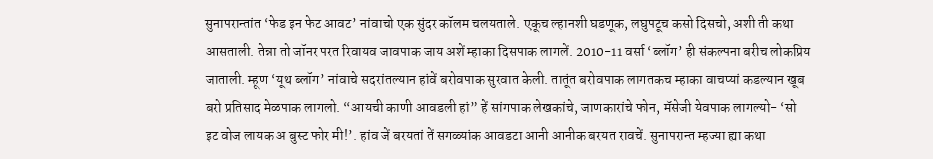सुनापरान्तांत ‘फेड इन फेट आवट’ नांवाचो एक सुंदर कॉलम चलयताले. एकूच ल्हानशी घडणूक, लघुपटूच कसो दिसचो, अशी ती कथा आसताली. तेन्ना तो जॉनर परत रिवायव जावपाक जाय अशें म्हाका दिसपाक लागलें. 2010-11 वर्सा ‘ब्लॉग’ ही संकल्पना बरीच लोकप्रिय जाताली. म्हूण ‘यूथ ब्लॉग’ नांवाचे सदरांतल्यान हांवें बरोवपाक सुरवात केली. तातूंत बरोवपाक लागतकच म्हाका वाचप्यां कडल्यान खूब बरो प्रतिसाद मेळपाक लागलो. “आयची काणी आवडली हां” हें सांगपाक लेखकांचे, जाणकारांचे फोन, मॅसेजी येवपाक लागल्यो- ‘सो इट वोज लायक अ बुस्ट फोर मी!’. हांव जें बरयतां तें सगळ्यांक आवडटा आनी आनीक बरयत रावचें. सुनापरान्त म्हज्या ह्या कथा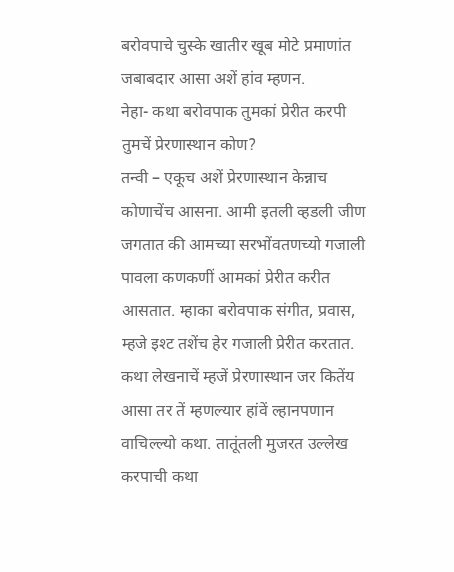बरोवपाचे चुस्के खातीर खूब मोटे प्रमाणांत जबाबदार आसा अशें हांव म्हणन.
नेहा- कथा बरोवपाक तुमकां प्रेरीत करपी तुमचें प्रेरणास्थान कोण?
तन्वी – एकूच अशें प्रेरणास्थान केन्नाच कोणाचेंच आसना. आमी इतली व्हडली जीण जगतात की आमच्या सरभोंवतणच्यो गजाली पावला कणकणीं आमकां प्रेरीत करीत आसतात. म्हाका बरोवपाक संगीत, प्रवास, म्हजे इश्ट तशेंच हेर गजाली प्रेरीत करतात. कथा लेखनाचें म्हजें प्रेरणास्थान जर कितेंय आसा तर तें म्हणल्यार हांवें ल्हानपणान वाचिल्ल्यो कथा. तातूंतली मुजरत उल्लेख करपाची कथा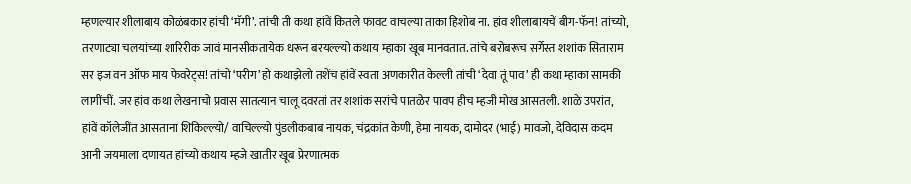म्हणल्यार शीलाबाय कोळंबकार हांची ‘मॅगी’. तांची ती कथा हांवें कितले फावट वाचल्या ताका हिशोब ना. हांव शीलाबायचें बीग-फॅन! तांच्यो, तरणाट्या चलयांच्या शारिरीक जावं मानसीकतायेक धरून बरयल्ल्यो कथाय म्हाका खूब मानवतात. तांचे बरोबरूच सर्गेस्त शशांक सिताराम सर इज वन ऑफ माय फेवरेट्स! तांचो ‘परीग’ हो कथाझेलो तशेंच हांवें स्वता अणकारीत केल्ली तांची ‘देवा तूं पाव’ ही कथा म्हाका सामकी लागींचीं. जर हांव कथा लेखनाचो प्रवास सातत्यान चालू दवरतां तर शशांक सरांचे पातळेर पावप हीच म्हजी मोख आसतली. शाळे उपरांत, हांवें कॉलेजींत आसताना शिकिल्ल्यो/ वाचिल्ल्यो पुंडलीकबाब नायक, चंद्रकांत केणी, हेमा नायक, दामोदर (भाई) मावजो, देविदास कदम आनी जयमाला दणायत हांच्यो कथाय म्हजे खातीर खूब प्रेरणात्मक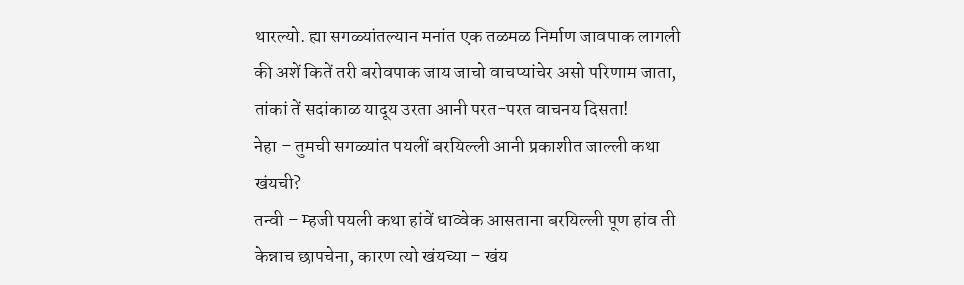थारल्यो. ह्या सगळ्यांतल्यान मनांत एक तळमळ निर्माण जावपाक लागली की अशें कितें तरी बरोवपाक जाय जाचो वाचप्यांचेर असो परिणाम जाता, तांकां तें सदांकाळ यादूय उरता आनी परत-परत वाचनय दिसता!
नेहा – तुमची सगळ्यांत पयलीं बरयिल्ली आनी प्रकाशीत जाल्ली कथा खंयची?
तन्वी – म्हजी पयली कथा हांवें धाव्वेक आसताना बरयिल्ली पूण हांव ती केन्नाच छापचेना, कारण त्यो खंयच्या – खंय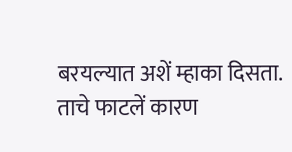बरयल्यात अशें म्हाका दिसता. ताचे फाटलें कारण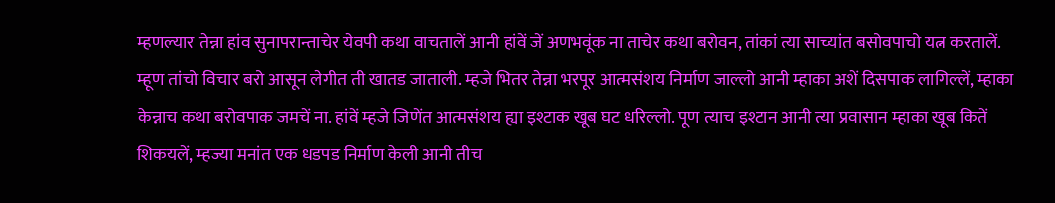म्हणल्यार तेन्ना हांव सुनापरान्ताचेर येवपी कथा वाचतालें आनी हांवें जें अणभवूंक ना ताचेर कथा बरोवन, तांकां त्या साच्यांत बसोवपाचो यत्न करतालें. म्हूण तांचो विचार बरो आसून लेगीत ती खातड जाताली. म्हजे भितर तेन्ना भरपूर आत्मसंशय निर्माण जाल्लो आनी म्हाका अशें दिसपाक लागिल्लें, म्हाका केन्नाच कथा बरोवपाक जमचें ना. हांवें म्हजे जिणेंत आत्मसंशय ह्या इश्टाक खूब घट धरिल्लो. पूण त्याच इश्टान आनी त्या प्रवासान म्हाका खूब कितें शिकयलें, म्हज्या मनांत एक धडपड निर्माण केली आनी तीच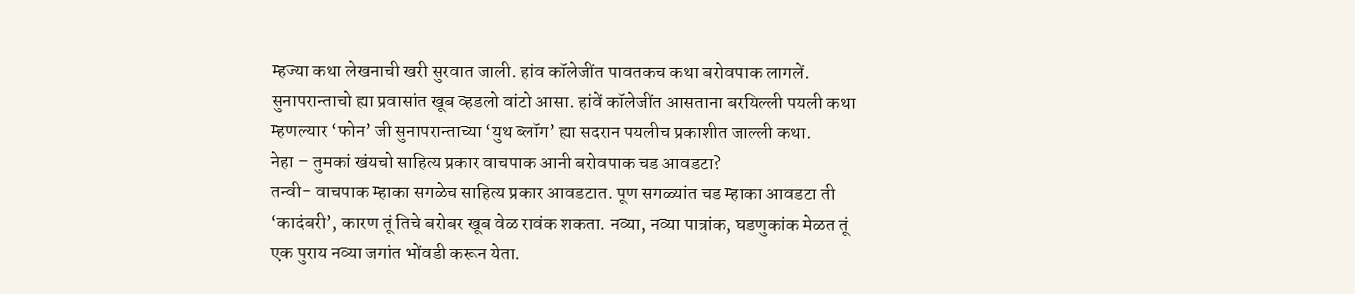म्हज्या कथा लेखनाची खरी सुरवात जाली. हांव कॉलेजींत पावतकच कथा बरोवपाक लागलें. सुनापरान्ताचो ह्या प्रवासांत खूब व्हडलो वांटो आसा. हांवें कॉलेजींत आसताना बरयिल्ली पयली कथा म्हणल्यार ‘फोन’ जी सुनापरान्ताच्या ‘युथ ब्लॉग’ ह्या सदरान पयलीच प्रकाशीत जाल्ली कथा.
नेहा – तुमकां खंयचो साहित्य प्रकार वाचपाक आनी बरोवपाक चड आवडटा?
तन्वी- वाचपाक म्हाका सगळेच साहित्य प्रकार आवडटात. पूण सगळ्यांत चड म्हाका आवडटा ती ‘कादंबरी’, कारण तूं तिचे बरोबर खूब वेळ रावंक शकता. नव्या, नव्या पात्रांक, घडणुकांक मेळत तूं एक पुराय नव्या जगांत भोंवडी करून येता.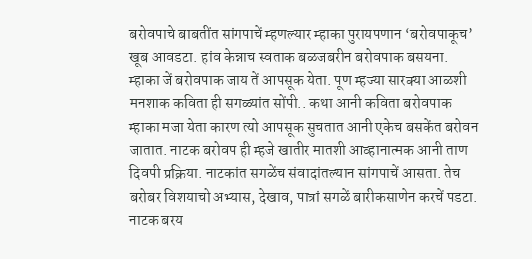बरोवपाचे बाबतींत सांगपाचें म्हणल्यार म्हाका पुरायपणान ‘बरोवपाकूच’ खूब आवडटा. हांव केन्नाच स्वताक बळजबरीन बरोवपाक बसयना. म्हाका जें बरोवपाक जाय तें आपसूक येता. पूण म्हज्या सारक्या आळशी मनशाक कविता ही सगळ्यांत सोंपी.. कथा आनी कविता बरोवपाक म्हाका मजा येता कारण त्यो आपसूक सुचतात आनी एकेच बसकेंत बरोवन जातात. नाटक बरोवप ही म्हजे खातीर मातशी आव्हानात्मक आनी ताण दिवपी प्रक्रिया. नाटकांत सगळेंच संवादांतल्यान सांगपाचें आसता. तेच बरोबर विशयाचो अभ्यास, देखाव, पात्रां सगळें बारीकसाणेन करचें पडटा. नाटक बरय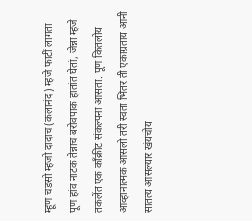म्हूण चडसो म्हजो दादाच (कलानंद) म्हजे फाटीं लागता पूण हांव नाटक तेन्नाच बरोवपाक हातांत घेतां, जेन्ना म्हजे तकलेंत एक काँक्रीट संकल्पना आसता. पूण कितलोय आव्हानात्मक आसलो तरी स्वता भितर ती एकाग्रताय आनी सातत्य आसल्यार खंयचोय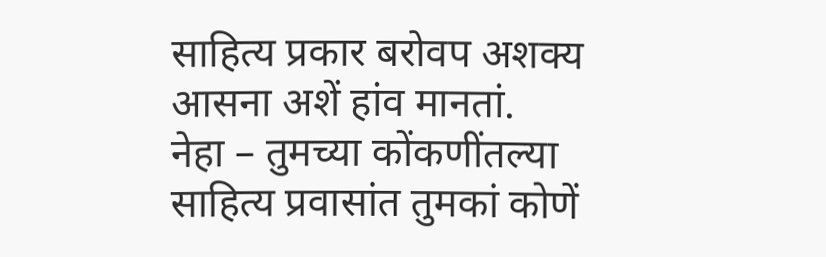साहित्य प्रकार बरोवप अशक्य आसना अशें हांव मानतां.
नेहा – तुमच्या कोंकणींतल्या साहित्य प्रवासांत तुमकां कोणें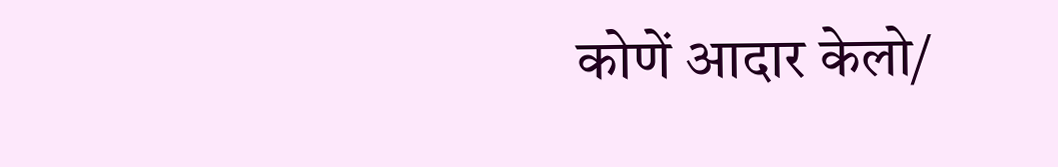कोणें आदार केलो/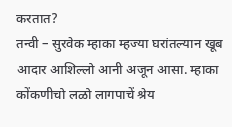करतात?
तन्वी – सुरवेक म्हाका म्हज्या घरांतल्यान खूब आदार आशिल्लो आनी अजून आसा. म्हाका कोंकणीचो लळो लागपाचें श्रेय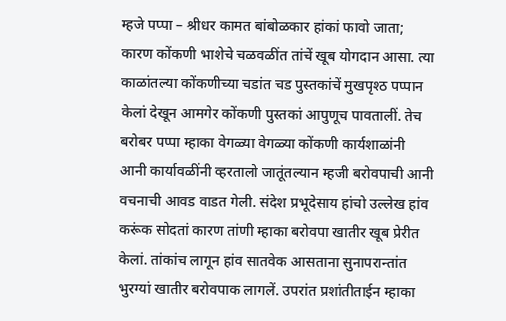म्हजे पप्पा – श्रीधर कामत बांबोळकार हांकां फावो जाता; कारण कोंकणी भाशेचे चळवळींत तांचें खूब योगदान आसा. त्या काळांतल्या कोंकणीच्या चडांत चड पुस्तकांचें मुखपृश्ठ पप्पान केलां देखून आमगेर कोंकणी पुस्तकां आपुणूच पावतालीं. तेच बरोबर पप्पा म्हाका वेगळ्या वेगळ्या कोंकणी कार्यशाळांनी आनी कार्यावळींनी व्हरतालो जातूंतल्यान म्हजी बरोवपाची आनी वचनाची आवड वाडत गेली. संदेश प्रभूदेसाय हांचो उल्लेख हांव करूंक सोदतां कारण तांणी म्हाका बरोवपा खातीर खूब प्रेरीत केलां. तांकांच लागून हांव सातवेक आसताना सुनापरान्तांत भुरग्यां खातीर बरोवपाक लागलें. उपरांत प्रशांतीताईन म्हाका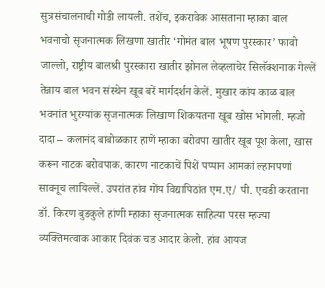सुत्रसंचालनाची गोडी लायली. तशेंच, इकरावेक आसताना म्हाका बाल भवनाचो सृजनात्मक लिखणा खातीर ‘गोमंत बाल भूषण पुरस्कार’ फावो जाल्लो, राष्ट्रीय बालश्री पुरस्कारा खातीर झोनल लेव्हलाचेर सिलॅक्शनाक गेल्लें तेन्नाय बाल भवन संस्थेन खूब बरें मार्गदर्शन केलें. मुखार कांय काळ बाल भवनांत भुरग्यांक सृजनात्मक लिखाण शिकयतना खूब खोस भोगली. म्हजो दादा – कलानंद बाबोळकार हाणें म्हाका बरोवपा खातीर खूब पूश केला, खास करून नाटक बरोवपाक. कारण नाटकाचें पिशें पप्पान आमकां ल्हानपणां सावनूच लायिल्लें. उपरांत हांव गोंय विद्यापिठांत एम.ए/ पी. एचडी करताना डॉ. किरण बुडकुले हांणी म्हाका सृजनात्मक साहित्या परस म्हज्या व्यक्तिमत्वाक आकार दिवंक चड आदार केलो. हांव आयज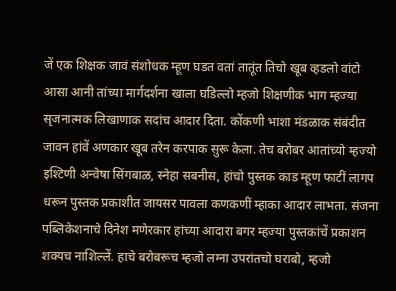जें एक शिक्षक जावं संशोधक म्हूण घडत वतां तातूंत तिचो खूब व्हडलो वांटो आसा आनी तांच्या मार्गदर्शना खाला घडिल्लो म्हजो शिक्षणीक भाग म्हज्या सृजनात्मक लिखाणाक सदांच आदार दिता. कोंकणी भाशा मंडळाक संबंदीत जावन हांवें अणकार खूब तरेन करपाक सुरू केला. तेच बरोबर आतांच्यो म्हज्यो इश्टिणी अन्वेषा सिंगबाळ, स्नेहा सबनीस, हांचो पुस्तक काड म्हूण फाटीं लागप धरून पुस्तक प्रकाशीत जायसर पावला कणकणीं म्हाका आदार लाभता. संजना पब्लिकेशनाचे दिनेश मणेरकार हांच्या आदारा बगर म्हज्या पुस्तकांचें प्रकाशन शक्यच नाशिल्लें. हाचे बरोबरूच म्हजो लग्ना उपरांतचो घराबो, म्हजो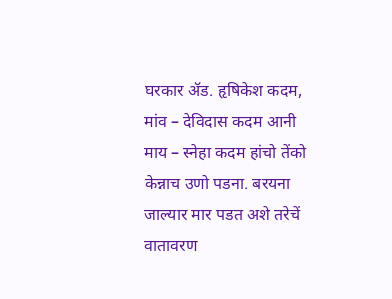घरकार ॲड. हृषिकेश कदम, मांव – देविदास कदम आनी माय – स्नेहा कदम हांचो तेंको केन्नाच उणो पडना. बरयना जाल्यार मार पडत अशे तरेचें वातावरण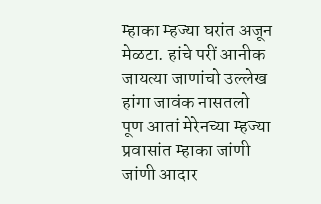म्हाका म्हज्या घरांत अजून मेळटा. हांचे परीं आनीक जायत्या जाणांचो उल्लेख हांगा जावंक नासतलो पूण आतां मेरेनच्या म्हज्या प्रवासांत म्हाका जांणी जांणी आदार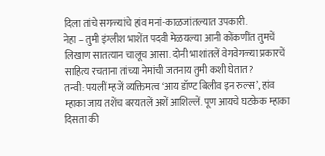दिला तांचे सगळ्यांचे हांव मनां-काळजांतल्यात उपकारी.
नेहा – तुमी इंग्लीश भाशेंत पदवी मेळयल्या आनी कोंकणींत तुमचें लिखाण सातत्यान चालूच आसा. दोनी भाशांतलें वेगवेगळ्या प्रकारचें साहित्य रचताना तांच्या नेमांची जतनाय तुमी कशी घेतात?
तन्वी: पयलीं म्हजें व्यक्तिमत्व ‘आय डॉण्ट बिलीव इन रुल्स’, हांव म्हाका जाय तशेंच बरयतलें अशें आशिल्लें. पूण आयचे घटकेक म्हाका दिसता की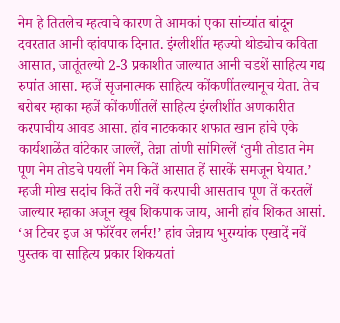नेम हे तितलेच म्हत्वाचे कारण ते आमकां एका सांच्यांत बांदून दवरतात आनी व्हांवपाक दिनात. इंग्लीशींत म्हज्यो थोड्योच कविता आसात, जातूंतल्यो 2-3 प्रकाशीत जाल्यात आनी चडशें साहित्य गद्य रुपांत आसा. म्हजें सृजनात्मक साहित्य कोंकणींतल्यानूच येता. तेच बरोबर म्हाका म्हजें कोंकणींतलें साहित्य इंग्लीशींत अणकारीत करपाचीय आवड आसा. हांव नाटककार शफात खान हांचे एके कार्यशाळेंत वांटेकार जाल्लें, तेन्ना तांणी सांगिल्लें ‘तुमी तोडात नेम पूण नेम तोडचे पयलीं नेम कितें आसात हें सारकें समजून घेयात.’ म्हजी मोख सदांच कितें तरी नवें करपाची आसताच पूण तें करतलें जाल्यार म्हाका अजून खूब शिकपाक जाय, आनी हांव शिकत आसां. ‘अ टिचर इज अ फॉरॅवर लर्नर!’ हांव जेन्नाय भुरग्यांक एखादें नवें पुस्तक वा साहित्य प्रकार शिकयतां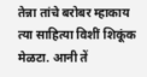तेन्ना तांचे बरोबर म्हाकाय त्या साहित्या विशीं शिकूंक मेळटा. आनी तें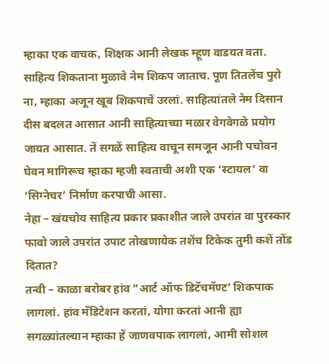म्हाका एक वाचक, शिक्षक आनी लेखक म्हूण वाडयत वता. साहित्य शिकताना मुळावे नेम शिकप जाताच. पूण तितलेंच पुरो ना, म्हाका अजून खूब शिकपाचें उरलां. साहित्यांतले नेम दिसान दीस बदलत आसात आनी साहित्याच्या मळार वेगवेगळे प्रयोग जायत आसात. तें सगळें साहित्य वाचून समजून आनी पचोवन घेवन मागिरूच म्हाका म्हजी स्वताची अशी एक ‘स्टायल’ वा ‘सिग्नेचर’ निर्माण करपाची आसा.
नेहा – खंयचोय साहित्य प्रकार प्रकाशीत जाले उपरांत वा पुरस्कार फावो जाले उपरांत उपाट तोखणायेक तशेंच टिकेक तुमी कशें तोंड दितात?
तन्वी – काळा बरोबर हांव ”आर्ट ऑफ डिटॅचमॅण्ट’ शिकपाक लागलां. हांव मॅडिटेशन करतां, योगा करतां आनी ह्या सगळ्यांतल्यान म्हाका हें जाणवपाक लागलां, आमी सोशल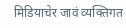मिडियाचेर जावं व्यक्तिगत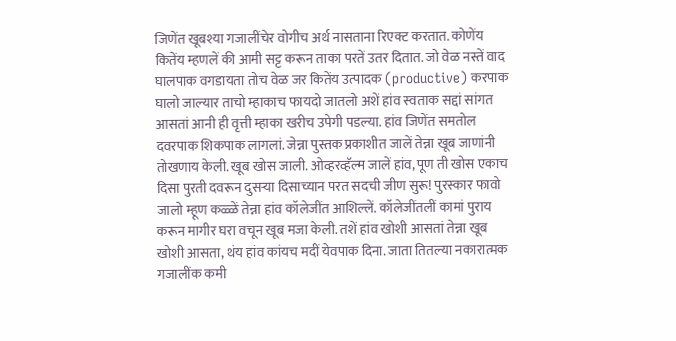जिणेंत खूबश्या गजालींचेर वोगीच अर्थ नासताना रिएक्ट करतात. कोणेंय कितेंय म्हणलें की आमी सट्ट करून ताका परतें उतर दितात. जो वेळ नस्तें वाद घालपाक वगडायता तोच वेळ जर कितेंय उत्पादक (productive) करपाक घालो जाल्यार ताचो म्हाकाच फायदो जातलो अशें हांव स्वताक सद्दां सांगत आसतां आनी ही वृत्ती म्हाका खरीच उपेगी पडल्या. हांव जिणेंत समतोल दवरपाक शिकपाक लागलां. जेन्ना पुस्तक प्रकाशीत जालें तेन्ना खूब जाणांनी तोखणाय केली. खूब खोस जाली. ओव्हरव्हॅल्म जालें हांव, पूण ती खोस एकाच दिसा पुरती दवरून दुसऱ्या दिसाच्यान परत सदची जीण सुरू! पुरस्कार फावो जालो म्हूण कळ्ळें तेन्ना हांव कॉलेजींत आशिल्लें. कॉलेजींतलीं कामां पुराय करून मागीर घरा वचून खूब मजा केली. तशें हांव खोशी आसतां तेन्ना खूब खोशी आसता, थंय हांव कांयच मदीं येवपाक दिना. जाता तितल्या नकारात्मक गजालींक कमी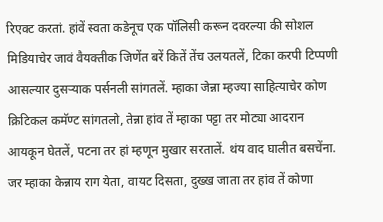रिएक्ट करतां. हांवें स्वता कडेनूच एक पॉलिसी करून दवरल्या की सोशल मिडियाचेर जावं वैयक्तीक जिणेंत बरें कितें तेंच उलयतलें, टिका करपी टिप्पणी आसल्यार दुसऱ्याक पर्सनली सांगतलें. म्हाका जेन्ना म्हज्या साहित्याचेर कोण क्रिटिकल कमॅण्ट सांगतलो, तेन्ना हांव तें म्हाका पट्टा तर मोट्या आदरान आयकून घेतलें, पटना तर हां म्हणून मुखार सरतालें. थंय वाद घालीत बसचेंना. जर म्हाका केन्नाय राग येता, वायट दिसता, दुख्ख जाता तर हांव तें कोणा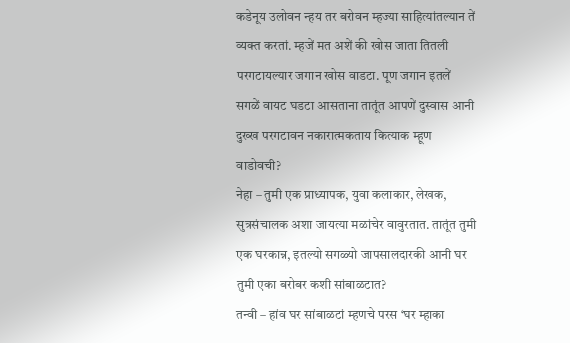कडेनूय उलोवन न्हय तर बरोवन म्हज्या साहित्यांतल्यान तें व्यक्त करतां. म्हजें मत अशें की खोस जाता तितली परगटायल्यार जगान खोस वाडटा. पूण जगान इतलें सगळें वायट घडटा आसताना तातूंत आपणें दुस्वास आनी दुख्ख परगटावन नकारात्मकताय कित्याक म्हूण वाडोवची?
नेहा – तुमी एक प्राध्यापक, युवा कलाकार, लेखक, सुत्रसंचालक अशा जायत्या मळांचेर वावुरतात. तातूंत तुमी एक घरकान्न, इतल्यो सगळ्यो जापसालदारकी आनी घर तुमी एका बरोबर कशी सांबाळटात?
तन्वी – हांव घर सांबाळटां म्हणचे परस ‘घर म्हाका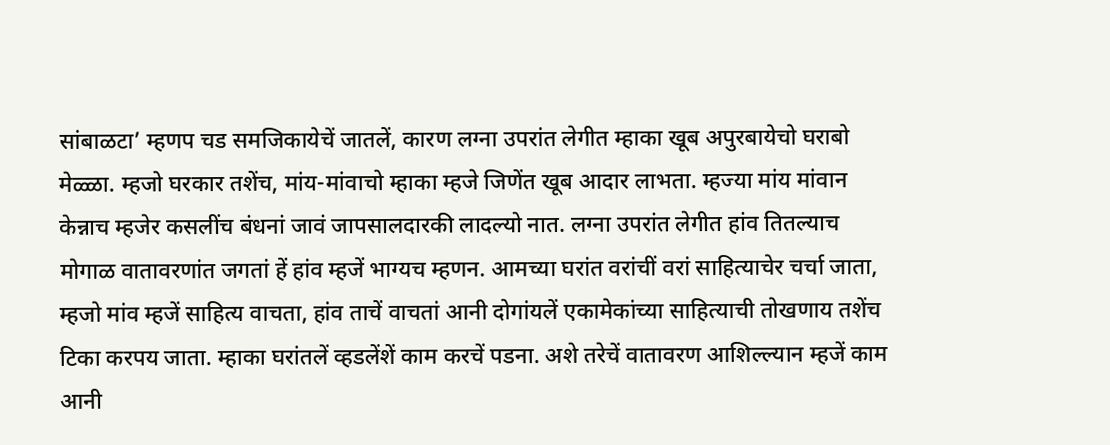सांबाळटा’ म्हणप चड समजिकायेचें जातलें, कारण लग्ना उपरांत लेगीत म्हाका खूब अपुरबायेचो घराबो मेळ्ळा. म्हजो घरकार तशेंच, मांय-मांवाचो म्हाका म्हजे जिणेंत खूब आदार लाभता. म्हज्या मांय मांवान केन्नाच म्हजेर कसलींच बंधनां जावं जापसालदारकी लादल्यो नात. लग्ना उपरांत लेगीत हांव तितल्याच मोगाळ वातावरणांत जगतां हें हांव म्हजें भाग्यच म्हणन. आमच्या घरांत वरांचीं वरां साहित्याचेर चर्चा जाता, म्हजो मांव म्हजें साहित्य वाचता, हांव ताचें वाचतां आनी दोगांयलें एकामेकांच्या साहित्याची तोखणाय तशेंच टिका करपय जाता. म्हाका घरांतलें व्हडलेंशें काम करचें पडना. अशे तरेचें वातावरण आशिल्ल्यान म्हजें काम आनी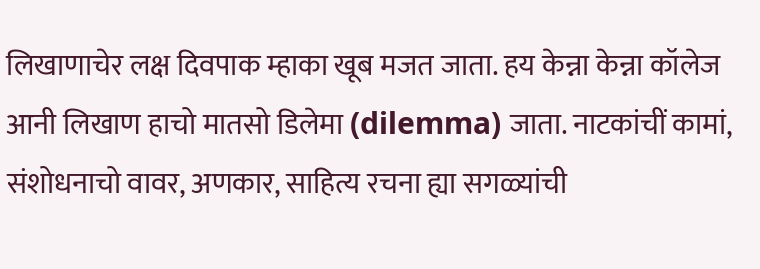लिखाणाचेर लक्ष दिवपाक म्हाका खूब मजत जाता. हय केन्ना केन्ना कॉलेज आनी लिखाण हाचो मातसो डिलेमा (dilemma) जाता. नाटकांचीं कामां, संशोधनाचो वावर, अणकार, साहित्य रचना ह्या सगळ्यांची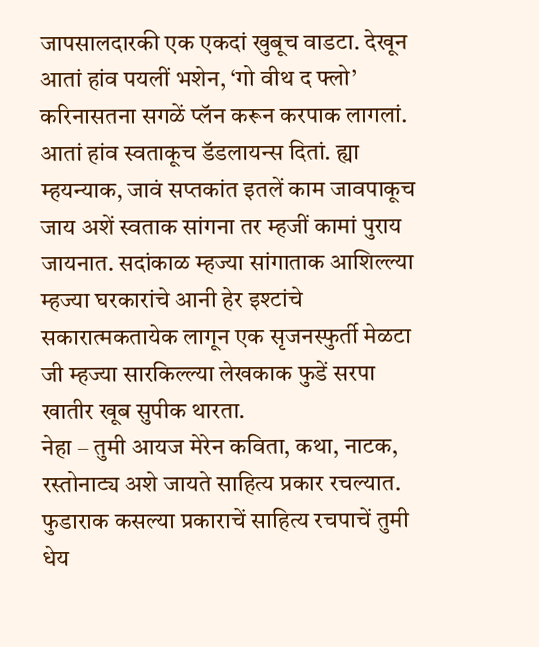जापसालदारकी एक एकदां खुबूच वाडटा. देखून आतां हांव पयलीं भशेन, ‘गो वीथ द फ्लो’ करिनासतना सगळें प्लॅन करून करपाक लागलां. आतां हांव स्वताकूच डॅडलायन्स दितां. ह्या म्हयन्याक, जावं सप्तकांत इतलें काम जावपाकूच जाय अशें स्वताक सांगना तर म्हजीं कामां पुराय जायनात. सदांकाळ म्हज्या सांगाताक आशिल्ल्या म्हज्या घरकारांचे आनी हेर इश्टांचे सकारात्मकतायेक लागून एक सृजनस्फुर्ती मेळटा जी म्हज्या सारकिल्ल्या लेखकाक फुडें सरपा खातीर खूब सुपीक थारता.
नेहा – तुमी आयज मेरेन कविता, कथा, नाटक, रस्तोनाट्य अशे जायते साहित्य प्रकार रचल्यात. फुडाराक कसल्या प्रकाराचें साहित्य रचपाचें तुमी धेय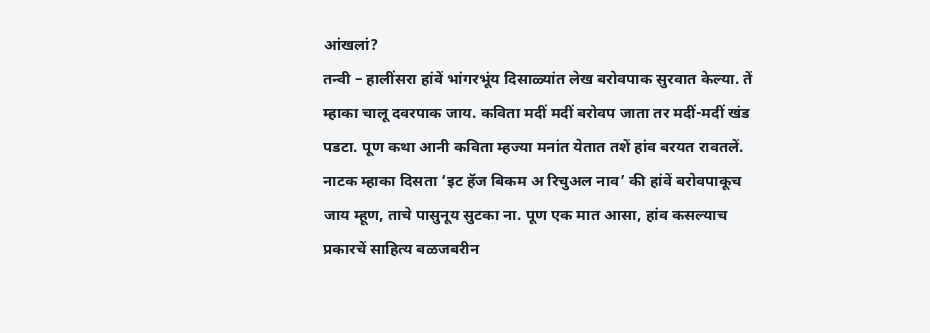आंखलां?
तन्वी – हालींसरा हांवें भांगरभूंय दिसाळ्यांत लेख बरोवपाक सुरवात केल्या. तें म्हाका चालू दवरपाक जाय. कविता मदीं मदीं बरोवप जाता तर मदीं-मदीं खंड पडटा. पूण कथा आनी कविता म्हज्या मनांत येतात तशें हांव बरयत रावतलें. नाटक म्हाका दिसता ‘इट हॅज बिकम अ रिचुअल नाव’ की हांवें बरोवपाकूच जाय म्हूण, ताचे पासुनूय सुटका ना. पूण एक मात आसा, हांव कसल्याच प्रकारचें साहित्य बळजबरीन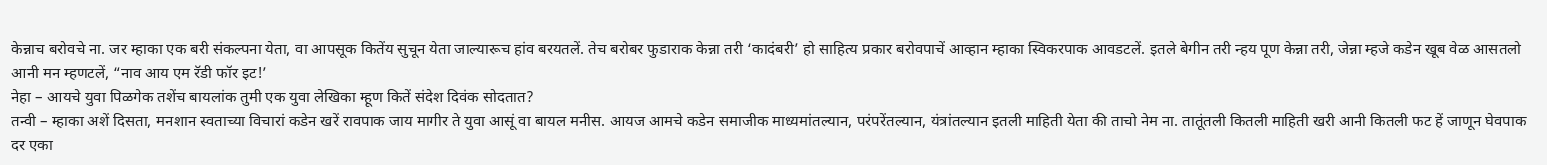केन्नाच बरोवचे ना. जर म्हाका एक बरी संकल्पना येता, वा आपसूक कितेंय सुचून येता जाल्यारूच हांव बरयतलें. तेच बरोबर फुडाराक केन्ना तरी ‘कादंबरी’ हो साहित्य प्रकार बरोवपाचें आव्हान म्हाका स्विकरपाक आवडटलें. इतले बेगीन तरी न्हय पूण केन्ना तरी, जेन्ना म्हजे कडेन खूब वेळ आसतलो आनी मन म्हणटलें, “नाव आय एम रॅडी फॉर इट!’
नेहा – आयचे युवा पिळगेक तशेंच बायलांक तुमी एक युवा लेखिका म्हूण कितें संदेश दिवंक सोदतात?
तन्वी – म्हाका अशें दिसता, मनशान स्वताच्या विचारां कडेन खरें रावपाक जाय मागीर ते युवा आसूं वा बायल मनीस. आयज आमचे कडेन समाजीक माध्यमांतल्यान, परंपरेंतल्यान, यंत्रांतल्यान इतली माहिती येता की ताचो नेम ना. तातूंतली कितली माहिती खरी आनी कितली फट हें जाणून घेवपाक दर एका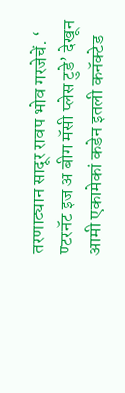तरणाट्यान सादूर रावप भोव गरजेचें. ‘
ण्टरनॅट इज अ बीग मॅसी प्लेस टुडे’ देखून आमी एकामेकां कडेन इतली कनॅक्टेड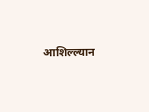आशिल्ल्यान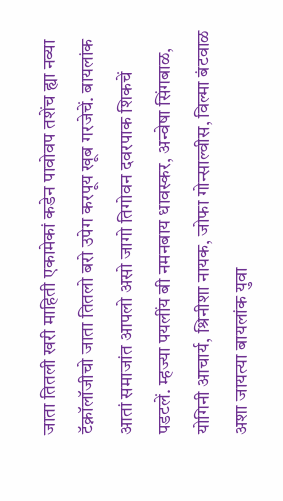जाता तितली खरी माहिती एकामेकां कडेन पावोवप तशेंच ह्या नव्या टॅक्नॉलॉजीचो जाता तितलो बरो उपेग करपूय खूब गरजेचें. बायलांक आतां समाजांत आपलो असो जागो तिगोवन दवरपाक शिकचें पडटलें. म्हज्या पयलींय बी नमनबाय धावस्कर, अन्वेषा सिंगबाळ, योगिनी आचार्य, श्रिनीशा नायक, जोफा गोन्साल्वीस, विल्मा बंटवाळ अशा जायत्या बायलांक युवा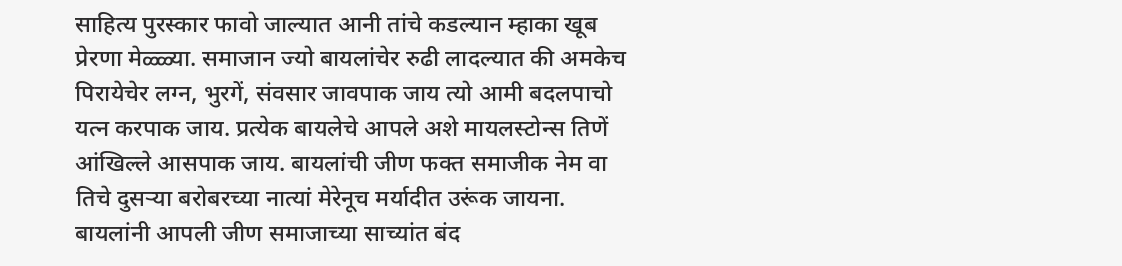साहित्य पुरस्कार फावो जाल्यात आनी तांचे कडल्यान म्हाका खूब प्रेरणा मेळ्ळ्या. समाजान ज्यो बायलांचेर रुढी लादल्यात की अमकेच पिरायेचेर लग्न, भुरगें, संवसार जावपाक जाय त्यो आमी बदलपाचो यत्न करपाक जाय. प्रत्येक बायलेचे आपले अशे मायलस्टोन्स तिणें आंखिल्ले आसपाक जाय. बायलांची जीण फक्त समाजीक नेम वा तिचे दुसऱ्या बरोबरच्या नात्यां मेरेनूच मर्यादीत उरूंक जायना. बायलांनी आपली जीण समाजाच्या साच्यांत बंद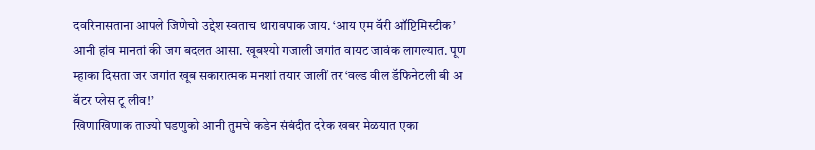दवरिनासताना आपले जिणेचो उद्देश स्वताच थारावपाक जाय. ‘आय एम वॅरी ऑप्टिमिस्टीक’ आनी हांव मानतां की जग बदलत आसा. खूबश्यो गजाली जगांत वायट जावंक लागल्यात. पूण म्हाका दिसता जर जगांत खूब सकारात्मक मनशां तयार जालीं तर ‘वल्ड वील डॅफिनेटली बी अ बॅटर प्लेस टू लीव!’
खिणाखिणाक ताज्यो घडणुको आनी तुमचे कडेन संबंदीत दरेक खबर मेळयात एका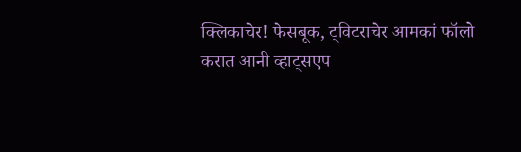क्लिकाचेर! फेसबूक, ट्विटराचेर आमकां फॉलो करात आनी व्हाट्सएप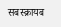सबस्क्रायब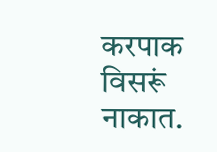करपाक विसरूं नाकात.